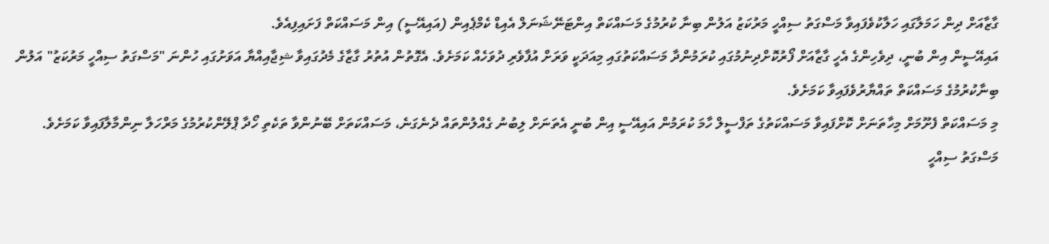ގާޒާއަށް ދިން ހަމަލާގައި ހަލާކުވެފައިވާ މަސްގަތު ސިއްހީ މަރުކަޒު އަލުން ބިނާ ކުރުމުގެ މަސައްކަތް އިންޓަނޭޝަނަލް އެއިޑް ކެމްޕެއިން (އައިއޭސީ) އިން މަސައްކަތް ފަށައިފިއެވެ.
އައިއޭސީން އިން ބުނީ، ދިވެހިންގެ އެހީ ގާޒާއަށް ފޯރުކޮށްދިނުމުގައި ކުރަމުންދާ މަސައްކަތުގައި މިއަދަކީ ވަރަށް އުފާވެރި ދުވަހެއް ކަމަށެވެ. އެގޮތުން އުތުރު ގާޒާގެ މެދުގައިވާ ޝިޖާއިއްޔާ އަވަށުގައި ހުންނަ "މަސްގަތު ސިއްހީ މަރުކަޒު" އަލުން ބިނާކުރުމުގެ މަސައްކަތް ތައްޔާރުވެފައިވާ ކަމަށެވެ.
މި މަސައްކަތް ފެށޫމަށް މިހާތަނަށް ކޮށްފައިވާ މަސައްކަތުގެ ތަފްސީލް ހާމަ ކުރަމުން އައިއޭސީ އިން ބުނީ އެތަނަށް ލިބުނު ގެއްލުންތައް ދެނެގަނެ، މަސައްކަތަށް ބޭނުންވާ ތަކެތި ހޯދާ ޕްލޭންކުރުމުގެ މަރްހަލާ ނިންމާލާފައިވާ ކަމަށެވެ.
މަސްގަތު ސިއްހީ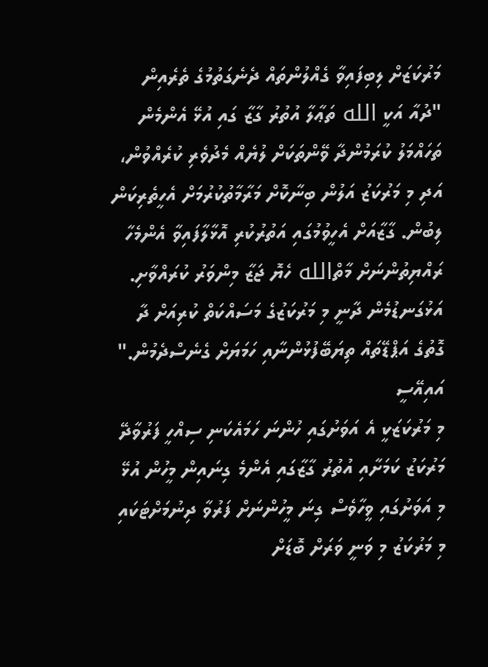މަރުކަޒަށް ލިބިފައިވާ ގެއްލުންތައް ދެނެގަތުމުގެ ތެރެއިން
"ދުއާ އަކީ الله ތަޢާލާ އުތުރު ގާޒާ ގައި އުޅޭ އެންމެން ތަހައްމަލު ކުރަމުންދާ ވޭންތަކަށް ލުޔެއް މެދުވެރި ކުރެއްވުން، އަދި މި މަރުކަޒު އަލުން ބިނާކޮށް މަރާމާތުކުރުމަށް އެހީތެރިކަން ލިބުން. ގާޒާއަށް އެހީވުމުގައި އަތުރުކުރި އޮޅާލާފައިވާ އެންމެހާ ރައްޔިތުންނަށް މާތްالله ހެޔޮ ޖަޒާ މިންވަރު ކުރައްވާށި. އަޅުގަނޑުމެން ދާނީ މި މަރުކަޒުގެ މަސައްކަތް ކުރިއަށް ދާ ގޮތުގެ އަޕްޑޭތައް ތިޔަބޭފުޅުންނާއި ހަމަޔަށް ގެނެސްދެމުން."
އައިއޭސީ
މި މަރުކަޒަކީ އެ އަވަށުގައި ހުންނަ ހަމައެކަނި ސިއްހީ ފަރުވާދޭ މަރުކަޒު ކަމަށާއި އުތުރު ގާޒާގައި އެންމެ ގިނައިން މީހުން އުޅޭ މި އަވަށުގައި ވީހާވެސް ގިނަ މީހުންނަށް ފަރުވާ ދިނުމަށްޓަކައި މި މަރުކަޒު މި ވަނީ ވަރަށް ބޮޑަށް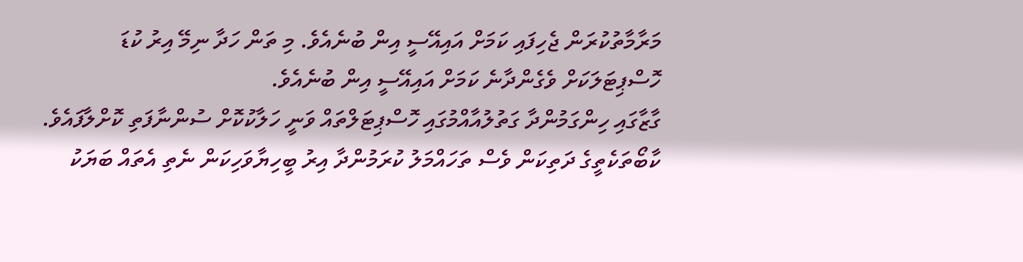މަރާމާތުކުރަން ޖެހިފައި ކަމަށް އައިއޭސީ އިން ބުނެއެވެ. މި ތަން ހަދާ ނިމޭ އިރު ކުޑަ ހޮސްޕިޓަލަކަށް ވެގެންދާނެ ކަމަށް އައިއޭސީ އިން ބުނެއެވެ.
ގާޒާގައި ހިންގަމުންދާ ގަތުލުއާއްމުގައި ހޮސްޕިޓަލްތައް ވަނީ ހަލާކުކޮށް ސުންނާފަތި ކޮށްލާފައެވެ. ކާބޯތަކެތީގެ ދަތިކަން ވެސް ތަހައްމަލު ކުރަމުންދާ އިރު ބީހިޔާވަހިކަން ނެތި އެތައް ބަޔަކު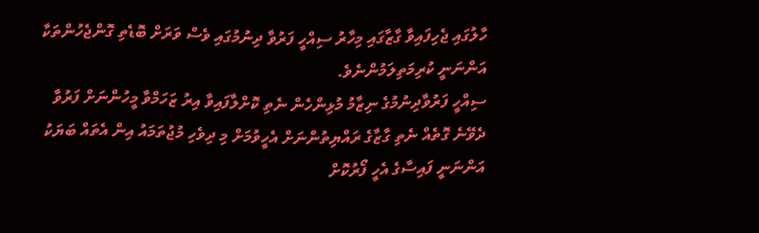ހާލުގައި ޖެހިފައިވާ ގާޒާގައި މިހާރު ސިއްހީ ފަރުވާ ދިނުމުގައި ވެސް ވަރަށް ބޮޑެތި ގޮންޖެހުންތަކާ އަންނަނީ ކުރިމަތިލަމުންނެވެ.
ސިއްހީ ފަރުވާދިނުމުގެ ނިޒާމު މުޅިންހެން ނެތި ކޮށްލާފައިވާ އިރު ޒަހަމްވާ މީހުންނަށް ފަރުވާ ދެވޭނެ ގޮތެއް ނެތި ގާޒާގެ ރައްޔިތުންނަށް އެހީވުމަށް މި ދިވެހި މުޖުތަމައު އިން އެތައް ބަޔަކު އަންނަނީ ފައިސާގެ އެހީ ފޯރުކޮށް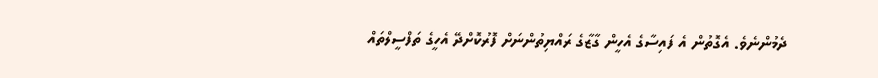ދެމުންނެވެ. އެގޮތުން އެ ފައިސާގެ އެހީން ގާޒާގެ ރައްޔިތުންނަށް ފޮރުކޮށްދޭ އެހީގެ ތަފްސީލްތައް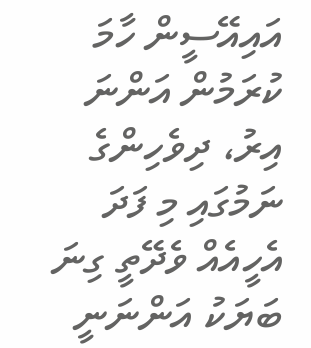އައިއޭސީން ހާމަ ކުރަމުން އަންނަ އިރު، ދިވެހިންގެ ނަމުގައި މި ފަދަ އެހީއެއް ވެދޭތީ ގިނަ ބަޔަކު އަންނަނީ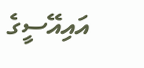އައިއޭސީގެ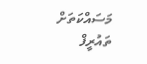މަސައްކަތަށް ތައުރީފް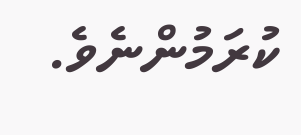ކުރަމުންނެވެ.